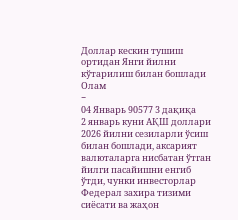Доллар кескин тушиш ортидан Янги йилни кўтарилиш билан бошлади
Олам
−
04 Январь 90577 3 дақиқа
2 январь куни АҚШ доллари 2026 йилни сезиларли ўсиш билан бошлади, аксарият валюталарга нисбатан ўтган йилги пасайишни енгиб ўтди, чунки инвесторлар Федерал захира тизими сиёсати ва жаҳон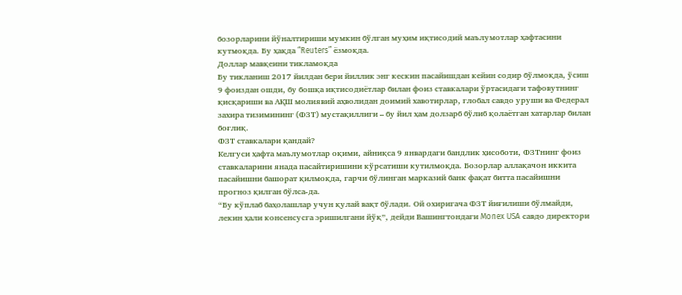бозорларини йўналтириши мумкин бўлган муҳим иқтисодий маълумотлар ҳафтасини кутмоқда. Бу ҳақда “Reuters” ёзмоқда.
Доллар мавқеини тикламоқда
Бу тикланиш 2017 йилдан бери йиллик энг кескин пасайишдан кейин содир бўлмоқда, ўсиш 9 фоиздан ошди, бу бошқа иқтисодиётлар билан фоиз ставкалари ўртасидаги тафовутнинг қисқариши ва АҚШ молиявий аҳволидан доимий хавотирлар, глобал савдо уруши ва Федерал захира тизимининг (ФЗТ) мустақиллиги – бу йил ҳам долзарб бўлиб қолаётган хатарлар билан боғлиқ.
ФЗТ ставкалари қандай?
Келгуси ҳафта маълумотлар оқими, айниқса 9 январдаги бандлик ҳисоботи, ФЗТнинг фоиз ставкаларини янада пасайтиришини кўрсатиши кутилмоқда. Бозорлар аллақачон иккита пасайишни башорат қилмоқда, гарчи бўлинган марказий банк фақат битта пасайишни прогноз қилган бўлса-да.
“Бу кўплаб баҳолашлар учун қулай вақт бўлади. Ой охиригача ФЗТ йиғилиши бўлмайди, лекин ҳали консенсусга эришилгани йўқ”, дейди Вашингтондаги Monex USA савдо директори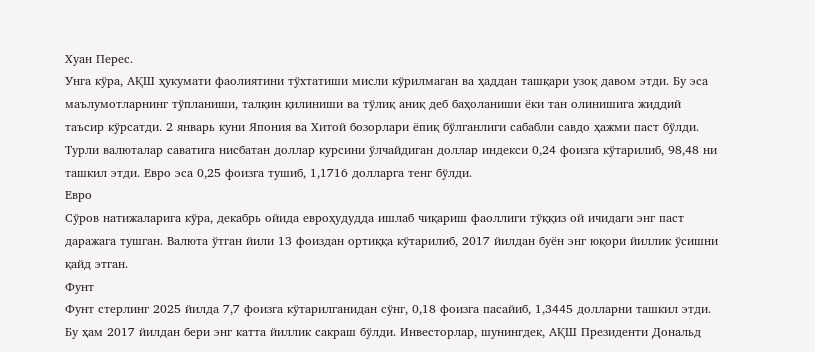Хуан Перес.
Унга кўра, АҚШ ҳукумати фаолиятини тўхтатиши мисли кўрилмаган ва ҳаддан ташқари узоқ давом этди. Бу эса маълумотларнинг тўпланиши, талқин қилиниши ва тўлиқ аниқ деб баҳоланиши ёки тан олинишига жиддий таъсир кўрсатди. 2 январь куни Япония ва Хитой бозорлари ёпиқ бўлганлиги сабабли савдо ҳажми паст бўлди.
Турли валюталар саватига нисбатан доллар курсини ўлчайдиган доллар индекси 0,24 фоизга кўтарилиб, 98,48 ни ташкил этди. Евро эса 0,25 фоизга тушиб, 1,1716 долларга тенг бўлди.
Евро
Сўров натижаларига кўра, декабрь ойида евроҳудудда ишлаб чиқариш фаоллиги тўққиз ой ичидаги энг паст даражага тушган. Валюта ўтган йили 13 фоиздан ортиққа кўтарилиб, 2017 йилдан буён энг юқори йиллик ўсишни қайд этган.
Фунт
Фунт стерлинг 2025 йилда 7,7 фоизга кўтарилганидан сўнг, 0,18 фоизга пасайиб, 1,3445 долларни ташкил этди. Бу ҳам 2017 йилдан бери энг катта йиллик сакраш бўлди. Инвесторлар, шунингдек, АҚШ Президенти Дональд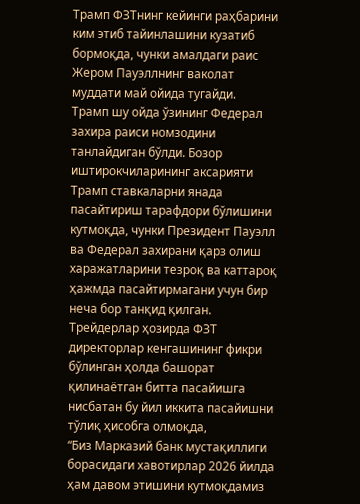Трамп ФЗТнинг кейинги раҳбарини ким этиб тайинлашини кузатиб бормоқда, чунки амалдаги раис Жером Пауэллнинг ваколат муддати май ойида тугайди.
Трамп шу ойда ўзининг Федерал захира раиси номзодини танлайдиган бўлди. Бозор иштирокчиларининг аксарияти Трамп ставкаларни янада пасайтириш тарафдори бўлишини кутмоқда, чунки Президент Пауэлл ва Федерал захирани қарз олиш харажатларини тезроқ ва каттароқ ҳажмда пасайтирмагани учун бир неча бор танқид қилган.
Трейдерлар ҳозирда ФЗТ директорлар кенгашининг фикри бўлинган ҳолда башорат қилинаётган битта пасайишга нисбатан бу йил иккита пасайишни тўлиқ ҳисобга олмоқда,
“Биз Марказий банк мустақиллиги борасидаги хавотирлар 2026 йилда ҳам давом этишини кутмоқдамиз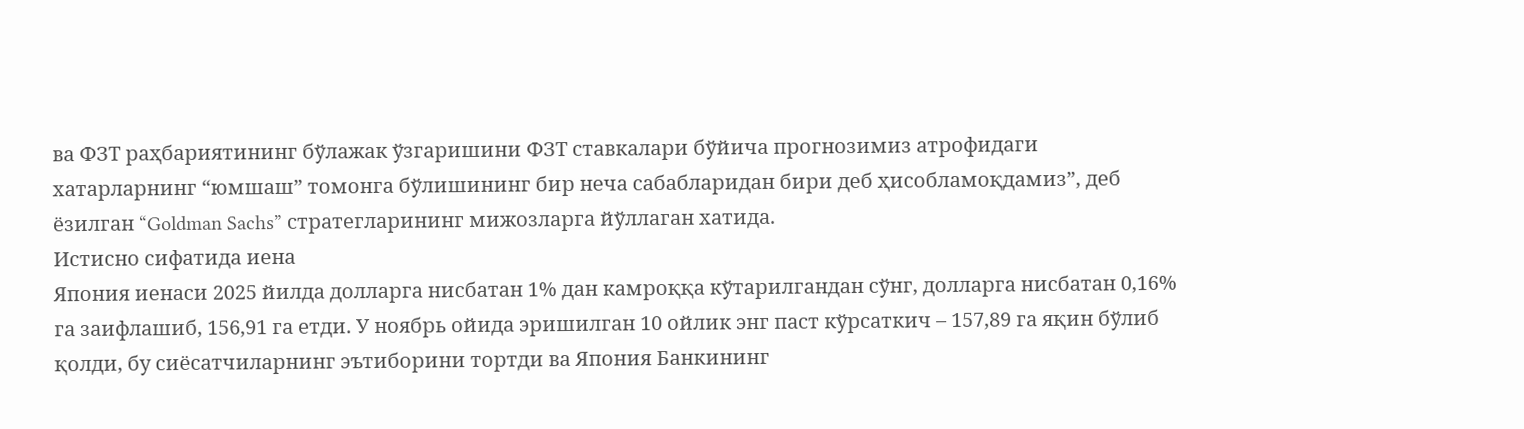ва ФЗТ раҳбариятининг бўлажак ўзгаришини ФЗТ ставкалари бўйича прогнозимиз атрофидаги хатарларнинг “юмшаш” томонга бўлишининг бир неча сабабларидан бири деб ҳисобламоқдамиз”, деб ёзилган “Goldman Sachs” стратегларининг мижозларга йўллаган хатида.
Истисно сифатида иена
Япония иенаси 2025 йилда долларга нисбатан 1% дан камроққа кўтарилгандан сўнг, долларга нисбатан 0,16% га заифлашиб, 156,91 га етди. У ноябрь ойида эришилган 10 ойлик энг паст кўрсаткич – 157,89 га яқин бўлиб қолди, бу сиёсатчиларнинг эътиборини тортди ва Япония Банкининг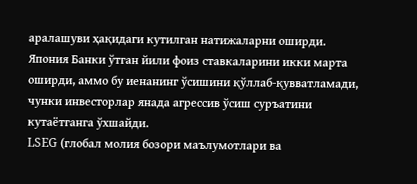аралашуви ҳақидаги кутилган натижаларни оширди.
Япония Банки ўтган йили фоиз ставкаларини икки марта оширди, аммо бу иенанинг ўсишини қўллаб-қувватламади, чунки инвесторлар янада агрессив ўсиш суръатини кутаётганга ўхшайди.
LSEG (глобал молия бозори маълумотлари ва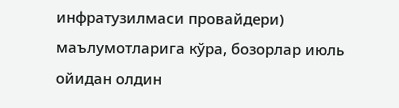инфратузилмаси провайдери) маълумотларига кўра, бозорлар июль ойидан олдин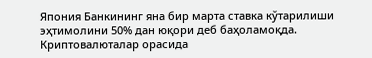Япония Банкининг яна бир марта ставка кўтарилиши эҳтимолини 50% дан юқори деб баҳоламоқда. Криптовалюталар орасида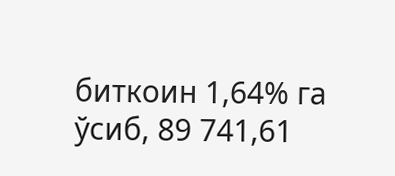биткоин 1,64% га ўсиб, 89 741,61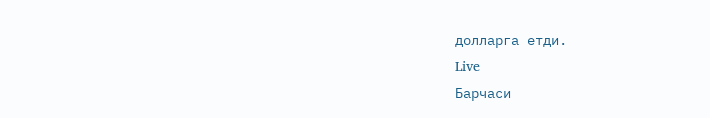долларга етди.
Live
Барчаси